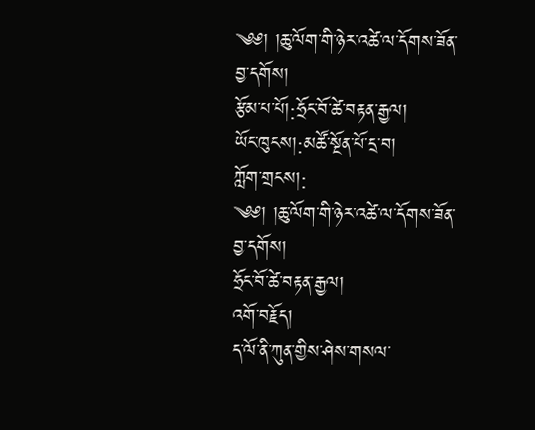༄༅། །ཆུ་ལོག་གི་ཉེར་འཚེ་ལ་དོགས་ཟོན་བྱ་དགོས།
རྩོམ་པ་པོ།:ཧྲོང་བོ་ཚེ་བརྟན་རྒྱལ།
ཡོང་ཁུངས།:མཚོ་སྔོན་པོ་དྲ་བ།
ཀློག་གྲངས།:
༄༅། །ཆུ་ལོག་གི་ཉེར་འཚེ་ལ་དོགས་ཟོན་བྱ་དགོས།
ཧྲོང་བོ་ཚེ་བརྟན་རྒྱལ།
འགོ་བརྗོད།
ད་ལོ་ནི་ཀུན་གྱིས་ཤེས་གསལ་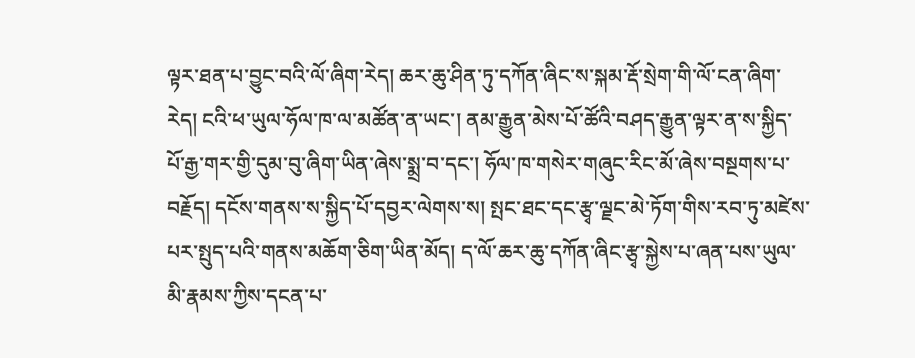ལྟར་ཐན་པ་བྱུང་བའི་ལོ་ཞིག་རེད། ཆར་ཆུ་ཤིན་ཏུ་དཀོན་ཞིང་ས་སྐམ་རྡོ་སྲེག་གི་ལོ་ངན་ཞིག་རེད། ངའི་ཕ་ཡུལ་ཧོལ་ཁ་ལ་མཚོན་ན་ཡང་། ནམ་རྒྱུན་མེས་པོ་ཚོའི་བཤད་རྒྱུན་ལྟར་ན་ས་སྐྱིད་པོ་རྒྱ་གར་གྱི་དུམ་བུ་ཞིག་ཡིན་ཞེས་སྨྲ་བ་དང་། ཧོལ་ཁ་གསེར་གཞུང་རིང་མོ་ཞེས་བསྔགས་པ་བརྗོད། དངོས་གནས་ས་སྐྱིད་པོ་དབྱར་ལེགས་ས། སྤང་ཐང་དང་རྩྭ་ལྗང་མེ་ཏོག་གིས་རབ་ཏུ་མཛེས་པར་སྤུད་པའི་གནས་མཆོག་ཅིག་ཡིན་མོད། ད་ལོ་ཆར་ཆུ་དཀོན་ཞིང་རྩྭ་སྐྱེས་པ་ཞན་པས་ཡུལ་མི་རྣམས་ཀྱིས་དངན་པ་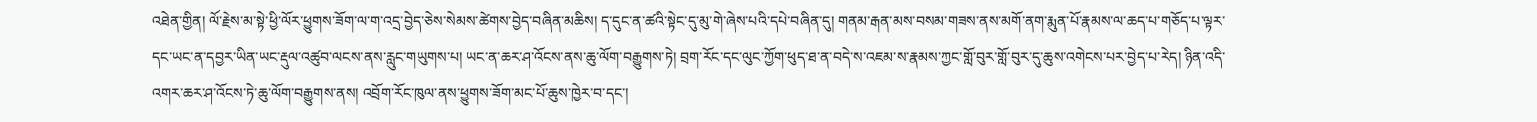འཐེན་གྱིན། ལོ་རྗེས་མ་སྟེ་ཕྱི་ལོར་ཕྱུགས་ཟོག་ལ་ག་འདྲ་བྱེད་ཅེས་སེམས་ཚེགས་བྱེད་བཞིན་མཆིས། ད་དུང་ན་ཚའི་སྟེང་དུ་མུ་གེ་ཞེས་པའི་དཔེ་བཞིན་དུ། གནམ་རྒན་མས་བསམ་གཟས་ནས་མགོ་ནག་རྨུན་པོ་རྣམས་ལ་ཆད་པ་གཅོད་པ་ལྟར་དང་ཡང་ན་དབྱར་ཡིན་ཡང་རྡུལ་འཚུབ་ལངས་ནས་རླུང་གཡུགས་པ། ཡང་ན་ཆར་ཤ་འོངས་ནས་ཆུ་ལོག་བརྒྱུགས་ཏེ། བྲག་རོང་དང་ལུང་ཀྱོག་ཕུད་ཐ་ན་བདེ་ས་འཇམ་ས་རྣམས་ཀྱང་གློ་བུར་གློ་བུར་དུ་ཆུས་འགེངས་པར་བྱེད་པ་རེད། ཉིན་འདི་འགར་ཆར་ཤ་འོངས་ཏེ་ཆུ་ལོག་བརྒྱུགས་ནས། འབྲོག་རོང་ཁུལ་ནས་ཕྱུགས་ཟོག་མང་པོ་ཆུས་ཁྱེར་བ་དང་།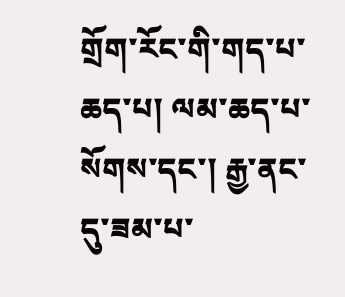གྲོག་རོང་གི་གད་པ་ཆད་པ། ལམ་ཆད་པ་སོགས་དང་། རྒྱ་ནང་དུ་ཟམ་པ་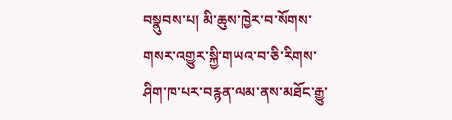བསྣུབས་པ། མི་ཆུས་ཁྱེར་བ་སོགས་གསར་འགྱུར་སྐྱི་གཡའ་བ་ཅི་རིགས་ཤིག་ཁ་པར་བརྙན་ལམ་ནས་མཐོང་རྒྱུ་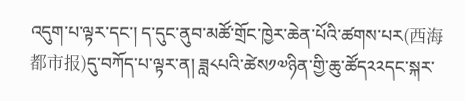འདུག་པ་ལྟར་དང་། ད་དུང་ནུབ་མཚོ་གྲོང་ཁྱེར་ཆེན་པོའི་ཚགས་པར(西海都市报)དུ་བཀོད་པ་ལྟར་ན། ཟླ༨པའི་ཚེས༡༧ཉིན་གྱི་ཆུ་ཚོད༢༢དང་སྐར་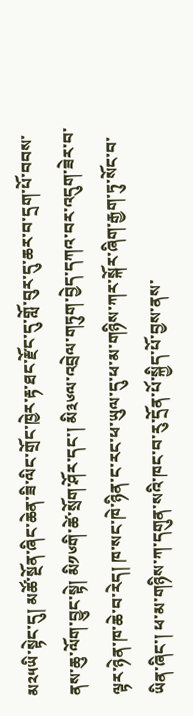མ༢༥ཡི་སྟེང་དུ། མཚོ་སྔོན་ཞིང་ཆེན་ཟི་ལིང་གྲོང་ཁྱེར་རྟ་ཐང་རྫོང་དུ་གློ་བུར་དུ་ཆར་བ་དྲག་པོ་བབས་ནས་ཆུ་ལོག་བྱུང་སྟེ། མི༡༦གི་ཚེ་སྲོག་ཤོར་དང་། མི༣༦ལ་འབྲེལ་གཏུག་བྱེད་དཀའ་བར་འདུག་ཟེར་བ་ལྟར་ཉེན་ཁ་ཆེ་བ་རེད། ཁ་སང་ཁེ་ཉིན་ང་རང་ཕ་ཡུལ་དུ་ཕ་མ་གཉིས་ཀར་སྐོར་ཞིག་རྒྱག་ཏུ་སོང་བ་ཡིན་ཞིང་། ཕ་མ་གཉིས་ཀ་དགུན་སའི་ཁང་བ་རུ་དྲོན་པོ་སྐྱིད་པོ་བྱས་ནས་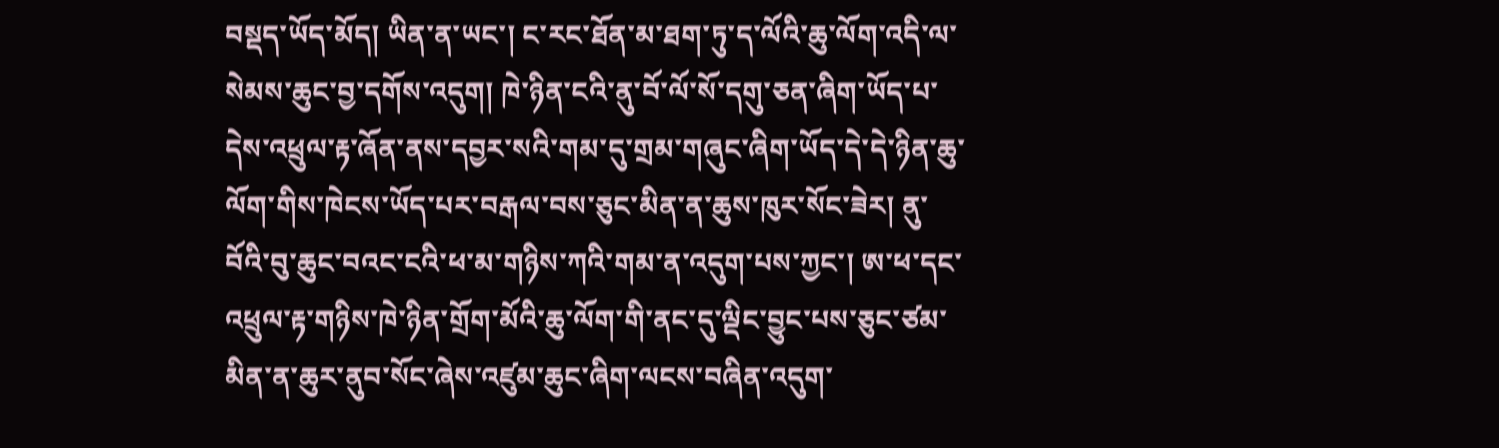བསྡད་ཡོད་མོད། ཡིན་ན་ཡང་། ང་རང་ཐོན་མ་ཐག་ཏུ་ད་ལོའི་ཆུ་ལོག་འདི་ལ་སེམས་ཆུང་བྱ་དགོས་འདུག། ཁེ་ཉིན་ངའི་ནུ་བོ་ལོ་སོ་དགུ་ཅན་ཞིག་ཡོད་པ་དེས་འཕྲུལ་རྟ་ཞོན་ནས་དབྱར་སའི་གམ་དུ་གྲམ་གཞུང་ཞིག་ཡོད་དེ་དེ་ཉིན་ཆུ་ལོག་གིས་ཁེངས་ཡོད་པར་བརྒལ་བས་ཅུང་མིན་ན་ཆུས་ཁུར་སོང་ཟེར། ནུ་བོའི་བུ་ཆུང་བའང་ངའི་ཕ་མ་གཉིས་ཀའི་གམ་ན་འདུག་པས་ཀྱང་། ཨ་ཕ་དང་འཕྲུལ་རྟ་གཉིས་ཁེ་ཉིན་གྲོག་མོའི་ཆུ་ལོག་གི་ནང་དུ་ལྡིང་བྱུང་པས་ཅུང་ཙམ་མིན་ན་ཆུར་ནུབ་སོང་ཞེས་འཛུམ་ཆུང་ཞིག་ལངས་བཞིན་འདུག་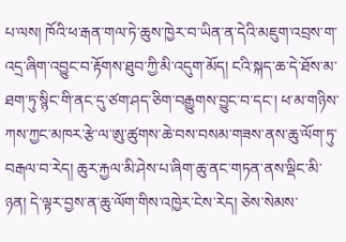པ་ལས། ཁོའི་ཕ་རྒན་གལ་ཏེ་ཆུས་ཁྱེར་བ་ཡིན་ན་དེའི་མཇུག་འབྲས་ག་འདྲ་ཞིག་འབྱུང་བ་རྟོགས་ཐུབ་ཀྱི་མི་འདུག་མོད། ངའི་སྐད་ཆ་དེ་ཐོས་མ་ཐག་ཏུ་སྙིང་གི་ནང་དུ་ཙག་ཤད་ཅིག་བརྒྱུགས་བྱུང་བ་དང་། ཕ་མ་གཉིས་ཀས་ཀྱང་མཁར་རྩེ་ལ་ཨུ་ཚུགས་ཆེ་བས་བསམ་གཟས་ནས་ཆུ་ལོག་ཏུ་བརྒལ་བ་རེད། ཆུར་རྐྱལ་མི་ཤེས་པ་ཞིག་ཆུ་ནང་གཏན་ནས་ལྡིང་མི་ཉན། དེ་ལྟར་བྱས་ན་ཆུ་ལོག་གིས་འཁྱེར་ངེས་རེད། ཅེས་སེམས་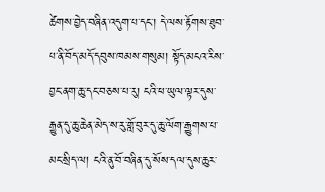ཚེགས་བྱེད་བཞིན་འདུག་པ་དང་། དེ་ལས་རྟོགས་ཐུབ་པ་ནི་བོད་མདོ་དབུས་ཁམས་གསུམ། སྟོད་མངའ་རིས་བྱང་ནག་ཆུ་དང་བཅས་པ་རུ། ངའི་ཕ་ཡུལ་ལྟར་དུས་རྒྱུན་དུ་ཆུ་ཆེན་མེད་ས་རུ་གློ་བུར་དུ་ཆུ་ལོག་རྒྱུགས་པ་མང་སྲིད་ལ། ངའི་ནུ་བོ་བཞིན་དུ་སོས་དལ་དུས་ཆུར་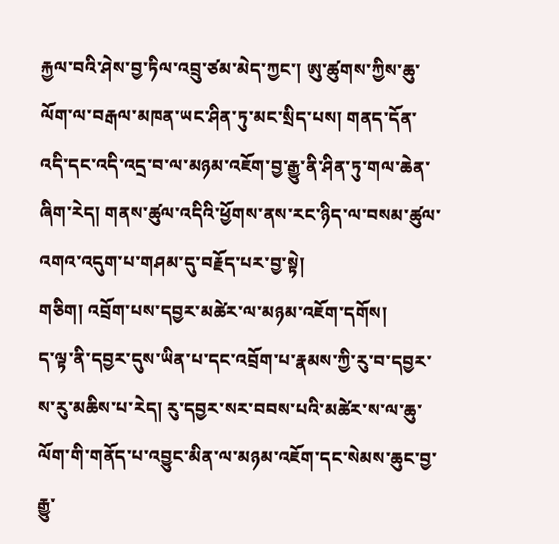རྐྱལ་བའི་ཤེས་བྱ་ཏིལ་འབྲུ་ཙམ་མེད་ཀྱང་། ཨུ་ཚུགས་ཀྱིས་ཆུ་ལོག་ལ་བརྒལ་མཁན་ཡང་ཤིན་ཏུ་མང་སྲིད་པས། གནད་དོན་འདི་དང་འདི་འདྲ་བ་ལ་མཉམ་འཇོག་བྱ་རྒྱུ་ནི་ཤིན་ཏུ་གལ་ཆེན་ཞིག་རེད། གནས་ཚུལ་འདིའི་ཕྱོགས་ནས་རང་ཉིད་ལ་བསམ་ཚུལ་འགའ་འདུག་པ་གཤམ་དུ་བརྗོད་པར་བྱ་སྟེ།
གཅིག། འབྲོག་པས་དབྱར་མཚེར་ལ་མཉམ་འཇོག་དགོས།
ད་ལྟ་ནི་དབྱར་དུས་ཡིན་པ་དང་འབྲོག་པ་རྣམས་ཀྱི་རུ་བ་དབྱར་ས་རུ་མཆིས་པ་རེད། རུ་དབྱར་སར་བབས་པའི་མཚེར་ས་ལ་ཆུ་ལོག་གི་གནོད་པ་འབྱུང་མིན་ལ་མཉམ་འཇོག་དང་སེམས་ཆུང་བྱ་རྒྱུ་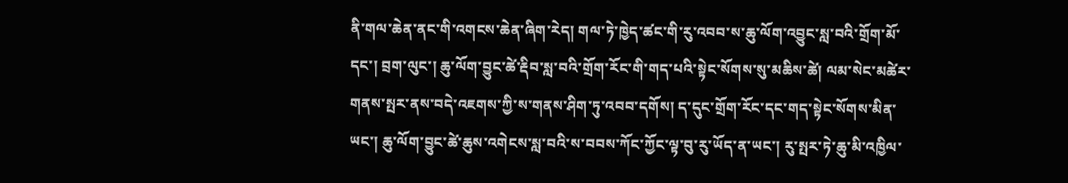ནི་གལ་ཆེན་ནང་གི་འགངས་ཆེན་ཞིག་རེད། གལ་ཏེ་ཁྱེད་ཚང་གི་རུ་འབབ་ས་ཆུ་ལོག་འབྱུང་སླ་བའི་གྲོག་མོ་དང་། བྲག་ལུང་། ཆུ་ལོག་བྱུང་ཚེ་རྡིབ་སླ་བའི་གྲོག་རོང་གི་གད་པའི་སྟེང་སོགས་སུ་མཆིས་ཚེ། ལམ་སེང་མཚེར་གནས་སྤར་ནས་བདེ་འཇགས་ཀྱི་ས་གནས་ཤིག་ཏུ་འབབ་དགོས། ད་དུང་གྲོག་རོང་དང་གད་སྟེང་སོགས་མིན་ཡང་། ཆུ་ལོག་བྱུང་ཚེ་ཆུས་འགེངས་སླ་བའི་ས་བབས་ཀོང་ཀྱོང་ལྟ་བུ་རུ་ཡོད་ན་ཡང་། རུ་སྤར་ཏེ་ཆུ་མི་འཁྱིལ་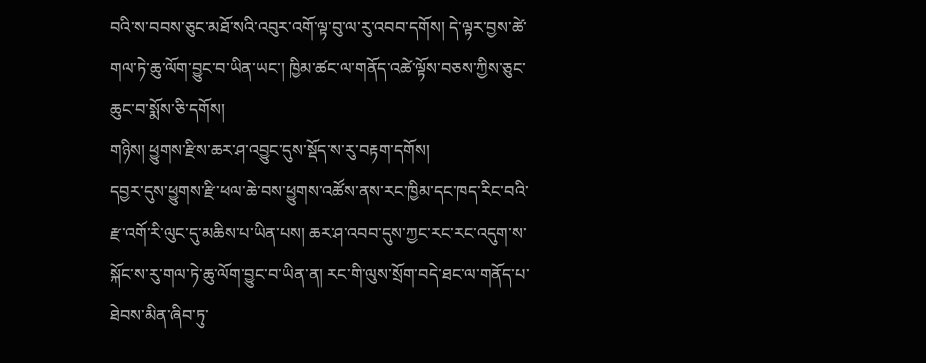བའི་ས་བབས་ཅུང་མཐོ་སའི་འབུར་འགོ་ལྟ་བུ་ལ་རུ་འབབ་དགོས། དེ་ལྟར་བྱས་ཚེ་གལ་ཏེ་ཆུ་ལོག་བྱུང་བ་ཡིན་ཡང་། ཁྱིམ་ཚང་ལ་གནོད་འཚེ་ལྟོས་བཅས་ཀྱིས་ཅུང་ཆུང་བ་སྨོས་ཅི་དགོས།
གཉིས། ཕྱུགས་རྫིས་ཆར་ཤ་འབྱུང་དུས་སྡོད་ས་རུ་བརྟག་དགོས།
དབྱར་དུས་ཕྱུགས་རྫི་ཕལ་ཆེ་བས་ཕྱུགས་འཚོས་ནས་རང་ཁྱིམ་དང་ཁད་རིང་བའི་རྫ་འགོ་རི་ལུང་དུ་མཆིས་པ་ཡིན་པས། ཆར་ཤ་འབབ་དུས་ཀྱང་རང་རང་འདུག་ས་སྐོང་ས་རུ་གལ་ཏེ་ཆུ་ལོག་བྱུང་བ་ཡིན་ན། རང་གི་ལུས་སྲོག་བདེ་ཐང་ལ་གནོད་པ་ཐེབས་མིན་ཞིབ་ཏུ་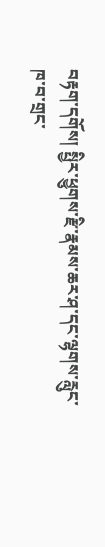བརྟག་དགོས། སྤྱིར་ཕྱུགས་རྫི་རྣམས་ཆར་ཤ་དང་ལྷགས་རླུང་ཁ་བ་གྲང་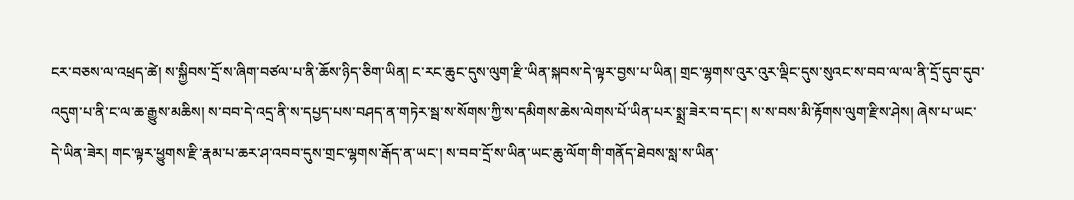ངར་བཅས་ལ་འཕྲད་ཚེ། ས་སྐྱིབས་དྲོ་ས་ཞིག་བཙལ་པ་ནི་ཆོས་ཉིད་ཅིག་ཡིན། ང་རང་ཆུང་དུས་ལུག་རྫི་ཡིན་སྐབས་དེ་ལྟར་བྱས་པ་ཡིན། གྲང་ལྷགས་འུར་འུར་ལྡིང་དུས་སུའང་ས་བབ་ལ་ལ་ནི་དྲོ་དུབ་དུབ་འདུག་པ་ནི་ང་ལ་ཆ་རྒྱུས་མཆིས། ས་བབ་དེ་འདྲ་ནི་ས་དཔྱད་པས་བཤད་ན་གཏེར་སྦ་ས་སོགས་ཀྱི་ས་དམིགས་ཆེས་ལེགས་པོ་ཡིན་པར་སྨྲ་ཟེར་བ་དང་། ས་ས་བས་མི་རྟོགས་ལུག་རྫིས་ཤེས། ཞེས་པ་ཡང་དེ་ཡིན་ཟེར། གང་ལྟར་ཕྱུགས་རྫི་རྣམ་པ་ཆར་ཤ་འབབ་དུས་གྲང་ལྷགས་རྒོད་ན་ཡང་། ས་བབ་དྲོ་ས་ཡིན་ཡང་ཆུ་ལོག་གི་གནོད་ཐེབས་སླ་ས་ཡིན་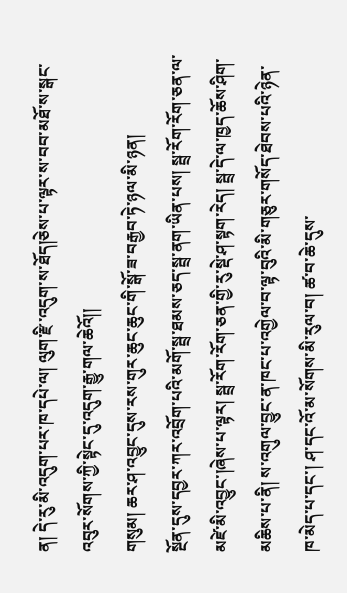ན། དེ་རུ་མི་འདུག་པར་ཁ་དཔེ་ལ། ལུག་རྫི་འདུག་ས་ཐོད།ཅེས་པ་ལྟར་ས་བབ་མཐོ་ས་སྒང་འབུར་སོགས་ཀྱི་སྟེང་དུ་འདུག་རྒྱུ་གལ་ཆེའོ།།
གསུམ། ཆར་ཤ་འབྱུང་དུས་རས་གུར་ཆུང་ཆུང་གི་སྒོ་ཟ་བརྒྱབ་ཏེ་ཉལ་མི་ཉན།
སྔོན་དུས་དབྱར་ཀར་འབྲོག་པའི་མགོ་སྦྲ་ཐམས་ཅད་སྦྲ་ནག་ཡིན་པས། སྦྲ་རོག་རོག་ཅན་ལ་མཛེ་མི་འབྱུང་།ཞེས་པ་ལྟར། སྦྲ་རོག་རོག་ཅན་གྱི་རུ་སྡེ་ཤ་སྟག་རེད། སྦྲ་དེ་ལ་ཁྱད་ཆོས་ཤིག་མཆིས་པ་ནི། ས་འགུལ་བྱུང་ན་ཁང་པ་འགྱེལ་བ་ལྟ་བུའི་མི་གཅུར་གསོད་ཐེབས་པའི་ཉེན་ཁ་མེད་པ་དང་། ཤ་དང་འོ་མ་སོགས་མི་རུལ་བ། ཚ་བ་ཆེ་དུས་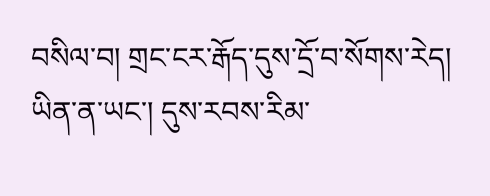བསིལ་བ། གྲང་ངར་རྒོད་དུས་དྲོ་བ་སོགས་རེད། ཡིན་ན་ཡང་། དུས་རབས་རིམ་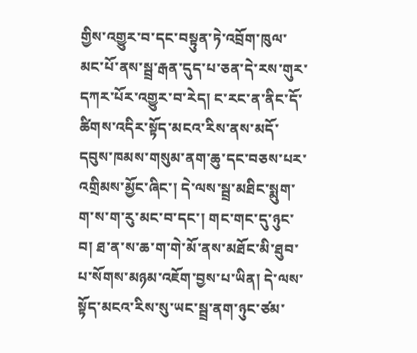གྱིས་འགྱུར་བ་དང་བསྟུན་ཏེ་འབྲོག་ཁུལ་མང་པོ་ནས་སྦྲ་རྒན་དུད་པ་ཅན་དེ་རས་གུར་དཀར་པོར་འགྱུར་བ་རེད། ང་རང་ན་ནིང་དོ་ཚིགས་འདིར་སྟོད་མངའ་རིས་ནས་མདོ་དབུས་ཁམས་གསུམ་ནག་ཆུ་དང་བཅས་པར་འགྲིམས་མྱོང་ཞིང་། དེ་ལས་སྦྲ་མཐིང་སྨུག་ག་ས་ག་རུ་མང་བ་དང་། གང་གང་དུ་ཉུང་བ། ཐ་ན་ས་ཆ་ག་གེ་མོ་ནས་མཐོང་མི་ཐུབ་པ་སོགས་མཉམ་འཇོག་བྱས་པ་ཡིན། དེ་ལས་སྟོད་མངའ་རིས་སུ་ཡང་སྦྲ་ནག་ཉུང་ཙམ་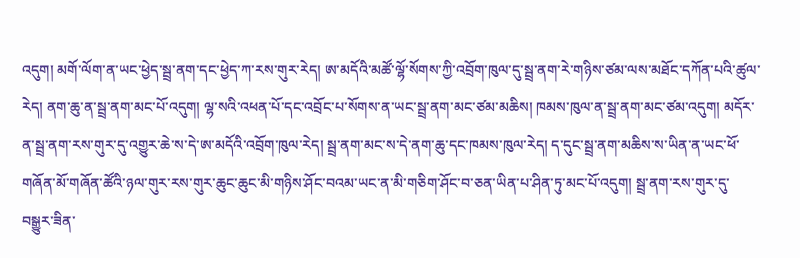འདུག། མགོ་ལོག་ན་ཡང་ཕྱེད་སྦྲ་ནག་དང་ཕྱེད་ཀ་རས་གུར་རེད། ཨ་མདོའི་མཚོ་ལྷོ་སོགས་ཀྱི་འབྲོག་ཁུལ་དུ་སྦྲ་ནག་རེ་གཉིས་ཙམ་ལས་མཐོང་དཀོན་པའི་ཚུལ་རེད། ནག་ཆུ་ན་སྦྲ་ནག་མང་པོ་འདུག། ལྷ་སའི་འཕན་པོ་དང་འབྲོང་པ་སོགས་ན་ཡང་སྦྲ་ནག་མང་ཙམ་མཆིས། ཁམས་ཁུལ་ན་སྦྲ་ནག་མང་ཙམ་འདུག། མདོར་ན་སྦྲ་ནག་རས་གུར་དུ་འགྱུར་ཆེ་ས་དེ་ཨ་མདོའི་འབྲོག་ཁུལ་རེད། སྦྲ་ནག་མང་ས་དེ་ནག་ཆུ་དང་ཁམས་ཁུལ་རེད། ད་དུང་སྦྲ་ནག་མཆིས་ས་ཡིན་ན་ཡང་ཕོ་གཞོན་མོ་གཞོན་ཚོའི་ཉལ་གུར་རས་གུར་ཆུང་ཆུང་མི་གཉིས་ཤོང་བའམ་ཡང་ན་མི་གཅིག་ཤོང་བ་ཅན་ཡིན་པ་ཤིན་ཏུ་མང་པོ་འདུག། སྦྲ་ནག་རས་གུར་དུ་བསྒྱུར་ཟིན་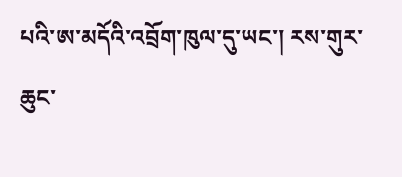པའི་ཨ་མདོའི་འབྲོག་ཁུལ་དུ་ཡང་། རས་གུར་ཆུང་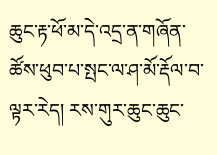ཆུང་རྟ་ཕོ་མ་དེ་འདྲ་ན་གཞོན་ཚོས་ཕུབ་པ་སྤང་ལ་ཤ་མོ་རྡོལ་བ་ལྟར་རེད། རས་གུར་ཆུང་ཆུང་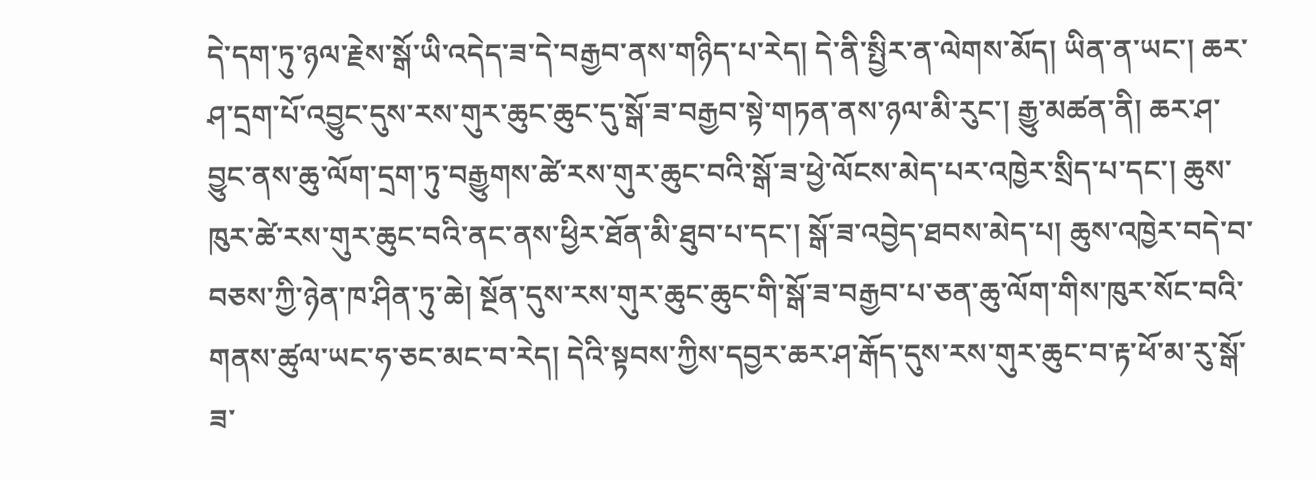དེ་དག་ཏུ་ཉལ་རྗེས་སྒོ་ཡི་འདེད་ཟ་དེ་བརྒྱབ་ནས་གཉིད་པ་རེད། དེ་ནི་སྤྱིར་ན་ལེགས་མོད། ཡིན་ན་ཡང་། ཆར་ཤ་དྲག་པོ་འབྱུང་དུས་རས་གུར་ཆུང་ཆུང་དུ་སྒོ་ཟ་བརྒྱབ་སྟེ་གཏན་ནས་ཉལ་མི་རུང་། རྒྱུ་མཚན་ནི། ཆར་ཤ་བྱུང་ནས་ཆུ་ལོག་དྲག་ཏུ་བརྒྱུགས་ཚེ་རས་གུར་ཆུང་བའི་སྒོ་ཟ་ཕྱེ་ལོངས་མེད་པར་འཁྱེར་སྲིད་པ་དང་། ཆུས་ཁུར་ཚེ་རས་གུར་ཆུང་བའི་ནང་ནས་ཕྱིར་ཐོན་མི་ཐུབ་པ་དང་། སྒོ་ཟ་འབྱེད་ཐབས་མེད་པ། ཆུས་འཁྱེར་བདེ་བ་བཅས་ཀྱི་ཉེན་ཁ་ཤིན་ཏུ་ཆེ། སྔོན་དུས་རས་གུར་ཆུང་ཆུང་གི་སྒོ་ཟ་བརྒྱབ་པ་ཅན་ཆུ་ལོག་གིས་ཁུར་སོང་བའི་གནས་ཚུལ་ཡང་ཧ་ཅང་མང་བ་རེད། དེའི་སྟབས་ཀྱིས་དབྱར་ཆར་ཤ་རྒོད་དུས་རས་གུར་ཆུང་བ་རྟ་ཕོ་མ་རུ་སྒོ་ཟ་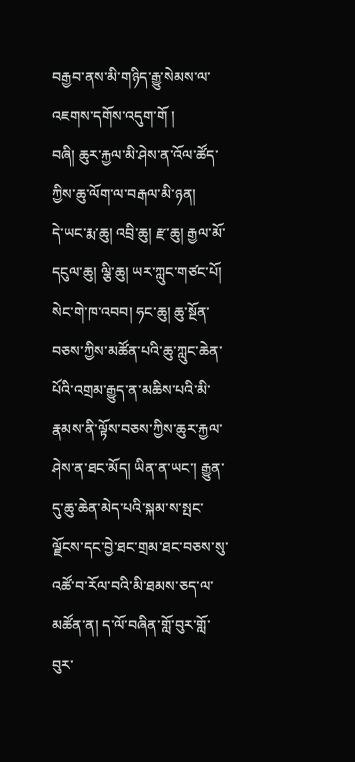བརྒྱབ་ནས་མི་གཉིད་རྒྱུ་སེམས་ལ་འཇགས་དགོས་འདུག་གོ །
བཞི། ཆུར་རྐྱལ་མི་ཤེས་ན་འོལ་ཚོད་ཀྱིས་ཆུ་ལོག་ལ་བརྒལ་མི་ཉན།
དེ་ཡང་རྨ་ཆུ། འབྲི་ཆུ། རྫ་ཆུ། རྒྱལ་མོ་དངུལ་ཆུ། ལྕི་ཆུ། ཡར་ཀླུང་གཙང་པོ། སེང་གེ་ཁ་འབབ། ཧང་ཆུ། ཆུ་སྔོན་བཅས་ཀྱིས་མཚོན་པའི་ཆུ་ཀླུང་ཆེན་པོའི་འགྲམ་རྒྱུད་ན་མཆིས་པའི་མི་རྣམས་ནི་ལྟོས་བཅས་ཀྱིས་ཆུར་རྐྱལ་ཤེས་ན་ཐང་མོད། ཡིན་ན་ཡང་། རྒྱུན་དུ་ཆུ་ཆེན་མེད་པའི་སྐམ་ས་སྤང་ལྗོངས་དང་བྱེ་ཐང་གྲམ་ཐང་བཅས་སུ་འཚོ་བ་རོལ་བའི་མི་ཐམས་ཅད་ལ་མཚོན་ན། ད་ལོ་བཞིན་གློ་བུར་གློ་བུར་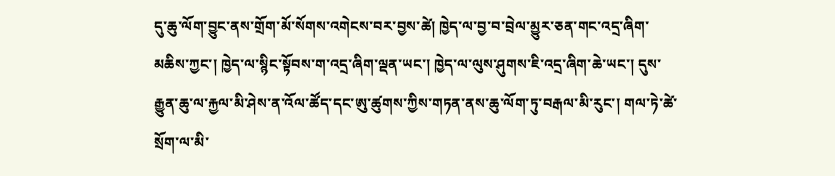དུ་ཆུ་ལོག་བྱུང་ནས་གྲོག་མོ་སོགས་འགེངས་བར་བྱས་ཚེ། ཁྱེད་ལ་བྱ་བ་བྲེལ་མྱུར་ཅན་གང་འདྲ་ཞིག་མཆིས་ཀྱང་། ཁྱེད་ལ་སྙིང་སྟོབས་ག་འདྲ་ཞིག་ལྡན་ཡང་། ཁྱེད་ལ་ལུས་ཤུགས་ཇི་འདྲ་ཞིག་ཆེ་ཡང་། དུས་རྒྱུན་ཆུ་ལ་རྐྱལ་མི་ཤེས་ན་འོལ་ཚོད་དང་ཨུ་ཚུགས་ཀྱིས་གཏན་ནས་ཆུ་ལོག་ཏུ་བརྒལ་མི་རུང་། གལ་ཏེ་ཚེ་སྲོག་ལ་མི་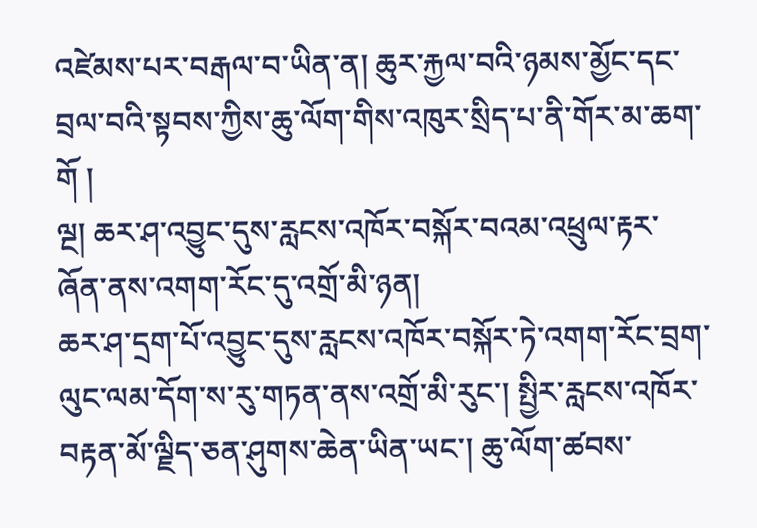འཛེམས་པར་བརྒལ་བ་ཡིན་ན། ཆུར་རྐྱལ་བའི་ཉམས་མྱོང་དང་བྲལ་བའི་སྟབས་ཀྱིས་ཆུ་ལོག་གིས་འཁུར་སྲིད་པ་ནི་གོར་མ་ཆག་གོ །
ལྔ། ཆར་ཤ་འབྱུང་དུས་རླངས་འཁོར་བསྐོར་བའམ་འཕྲུལ་རྟར་ཞོན་ནས་འགག་རོང་དུ་འགྲོ་མི་ཉན།
ཆར་ཤ་དྲག་པོ་འབྱུང་དུས་རླངས་འཁོར་བསྐོར་ཏེ་འགག་རོང་བྲག་ལུང་ལམ་དོག་ས་རུ་གཏན་ནས་འགྲོ་མི་རུང་། སྤྱིར་རླངས་འཁོར་བརྟན་མོ་ལྗིད་ཅན་ཤུགས་ཆེན་ཡིན་ཡང་། ཆུ་ལོག་ཚབས་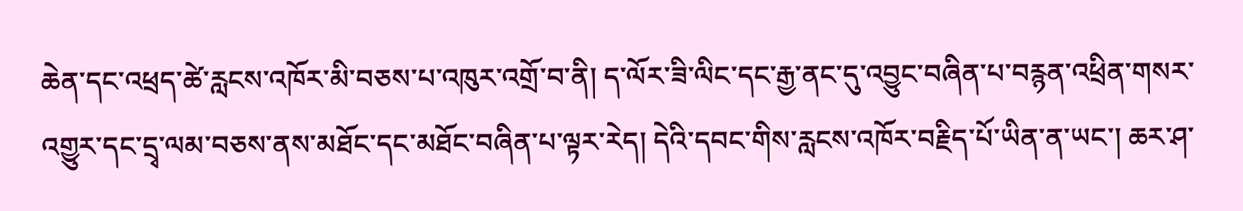ཆེན་དང་འཕྲད་ཚེ་རླངས་འཁོར་མི་བཅས་པ་འཁུར་འགྲོ་བ་ནི། ད་ལོར་ཟི་ལིང་དང་རྒྱ་ནང་དུ་འབྱུང་བཞིན་པ་བརྙན་འཕྲིན་གསར་འགྱུར་དང་དྲྭ་ལམ་བཅས་ནས་མཐོང་དང་མཐོང་བཞིན་པ་ལྟར་རེད། དེའི་དབང་གིས་རླངས་འཁོར་བརྗིད་པོ་ཡིན་ན་ཡང་། ཆར་ཤ་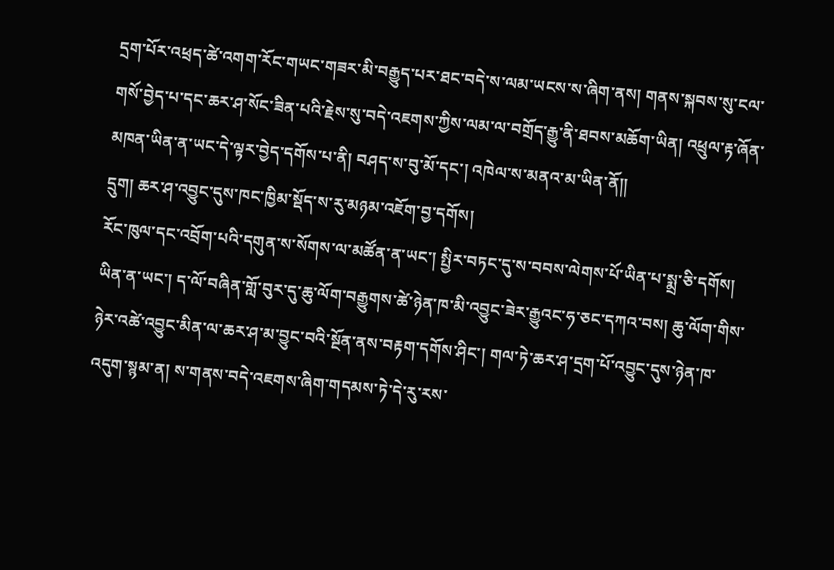དྲག་པོར་འཕྲད་ཚེ་འགག་རོང་གཡང་གཟར་མི་བརྒྱུད་པར་ཐང་བདེ་ས་ལམ་ཡངས་ས་ཞིག་ནས། གནས་སྐབས་སུ་ངལ་གསོ་བྱེད་པ་དང་ཆར་ཤ་སོང་ཟིན་པའི་རྗེས་སུ་བདེ་འཇགས་ཀྱིས་ལམ་ལ་བགྲོད་རྒྱུ་ནི་ཐབས་མཆོག་ཡིན། འཕྲུལ་རྟ་ཞོན་མཁན་ཡིན་ན་ཡང་དེ་ལྟར་བྱེད་དགོས་པ་ནི། བཤད་ས་བུ་མོ་དང་། འཁེལ་ས་མནའ་མ་ཡིན་ནོ།།
དྲུག། ཆར་ཤ་འབྱུང་དུས་ཁང་ཁྱིམ་སྡོད་ས་རུ་མཉམ་འཇོག་བྱ་དགོས།
རོང་ཁུལ་དང་འབྲོག་པའི་དགུན་ས་སོགས་ལ་མཚོན་ན་ཡང་། སྤྱིར་བཏང་དུ་ས་བབས་ལེགས་པོ་ཡིན་པ་སྨྲ་ཅི་དགོས། ཡིན་ན་ཡང་། ད་ལོ་བཞིན་གློ་བུར་དུ་ཆུ་ལོག་བརྒྱུགས་ཚེ་ཉེན་ཁ་མི་འབྱུང་ཟེར་རྒྱུའང་ཧ་ཅང་དཀའ་བས། ཆུ་ལོག་གིས་ཉེར་འཚེ་འབྱུང་མིན་ལ་ཆར་ཤ་མ་བྱུང་བའི་སྔོན་ནས་བརྟག་དགོས་ཤིང་། གལ་ཏེ་ཆར་ཤ་དྲག་པོ་འབྱུང་དུས་ཉེན་ཁ་འདུག་སྙམ་ན། ས་གནས་བདེ་འཇགས་ཞིག་གདམས་ཏེ་དེ་རུ་རས་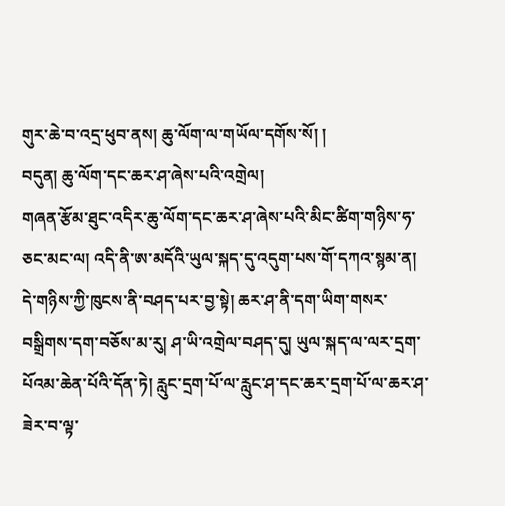གུར་ཆེ་བ་འདྲ་ཕུབ་ནས། ཆུ་ལོག་ལ་གཡོལ་དགོས་སོ། །
བདུན། ཆུ་ལོག་དང་ཆར་ཤ་ཞེས་པའི་འགྲེལ།
གཞན་རྩོམ་ཐུང་འདིར་ཆུ་ལོག་དང་ཆར་ཤ་ཞེས་པའི་མིང་ཚིག་གཉིས་ཧ་ཅང་མང་ལ། འདི་ནི་ཨ་མདོའི་ཡུལ་སྐད་དུ་འདུག་པས་གོ་དཀའ་སྙམ་ན། དེ་གཉིས་ཀྱི་ཁུངས་ནི་བཤད་པར་བྱ་སྟེ། ཆར་ཤ་ནི་དག་ཡིག་གསར་བསྒྲིགས་དག་བཅོས་མ་རུ། ཤ་ཡི་འགྲེལ་བཤད་དུ། ཡུལ་སྐད་ལ་ལར་དྲག་པོའམ་ཆེན་པོའི་དོན་ཏེ། རླུང་དྲག་པོ་ལ་རླུང་ཤ་དང་ཆར་དྲག་པོ་ལ་ཆར་ཤ་ཟེར་བ་ལྟ་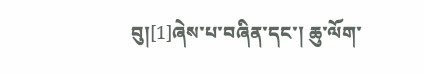བུ།[1]ཞེས་པ་བཞིན་དང་། ཆུ་ལོག་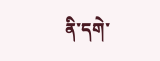ནི་དགེ་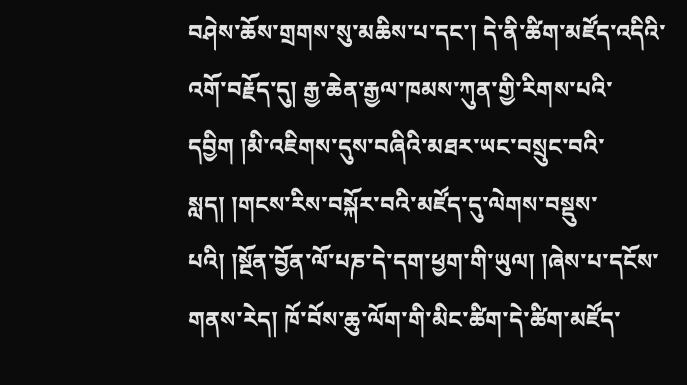བཤེས་ཆོས་གྲགས་སུ་མཆིས་པ་དང་། དེ་ནི་ཚིག་མཛོད་འདིའི་འགོ་བརྗོད་དུ། རྒྱ་ཆེན་རྒྱལ་ཁམས་ཀུན་གྱི་རིགས་པའི་དབྱིག །མི་འཇིགས་དུས་བཞིའི་མཐར་ཡང་བསྲུང་བའི་སླད། །གངས་རིས་བསྐོར་བའི་མཛོད་དུ་ལེགས་བསྡུས་པའི། །སྔོན་བྱོན་ལོ་པཎ་དེ་དག་ཕྱག་གི་ཡུལ། །ཞེས་པ་དངོས་གནས་རེད། ཁོ་བོས་ཆུ་ལོག་གི་མིང་ཚིག་དེ་ཚིག་མཛོད་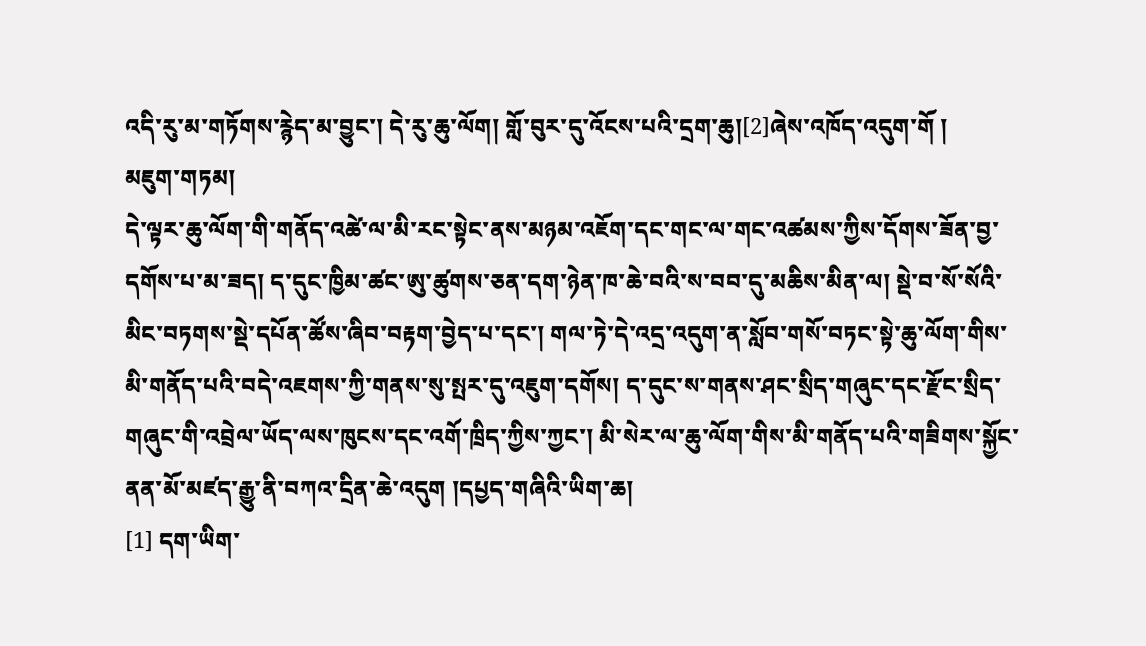འདི་རུ་མ་གཏོགས་རྙེད་མ་བྱུང་། དེ་རུ་ཆུ་ལོག། གློ་བུར་དུ་འོངས་པའི་དྲག་ཆུ།[2]ཞེས་འཁོད་འདུག་གོ །
མཇུག་གཏམ།
དེ་ལྟར་ཆུ་ལོག་གི་གནོད་འཚེ་ལ་མི་རང་སྟེང་ནས་མཉམ་འཇོག་དང་གང་ལ་གང་འཚམས་ཀྱིས་དོགས་ཟོན་བྱ་དགོས་པ་མ་ཟད། ད་དུང་ཁྱིམ་ཚང་ཨུ་ཚུགས་ཅན་དག་ཉེན་ཁ་ཆེ་བའི་ས་བབ་དུ་མཆིས་མིན་ལ། སྡེ་བ་སོ་སོའི་མིང་བཏགས་སྡེ་དཔོན་ཚོས་ཞིབ་བརྟག་བྱེད་པ་དང་། གལ་ཏེ་དེ་འདྲ་འདུག་ན་སློབ་གསོ་བཏང་སྟེ་ཆུ་ལོག་གིས་མི་གནོད་པའི་བདེ་འཇགས་ཀྱི་གནས་སུ་སྤར་དུ་འཇུག་དགོས། ད་དུང་ས་གནས་ཤང་སྲིད་གཞུང་དང་རྫོང་སྲིད་གཞུང་གི་འབྲེལ་ཡོད་ལས་ཁུངས་དང་འགོ་ཁྲིད་ཀྱིས་ཀྱང་། མི་སེར་ལ་ཆུ་ལོག་གིས་མི་གནོད་པའི་གཟིགས་སྐྱོང་ནན་མོ་མཛད་རྒྱུ་ནི་བཀའ་དྲིན་ཆེ་འདུག །དཔྱད་གཞིའི་ཡིག་ཆ།
[1] དག་ཡིག་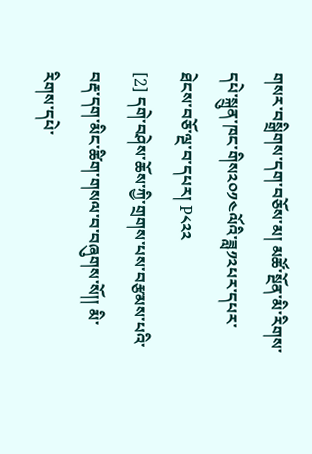གསར་བསྒྲིགས་དག་བཅོས་མ། མཚོ་སྔོན་མི་རིགས་དཔེ་སྐྲུན་ཁང་གིས༢༠༡༤ལོའི་ཟླ༡༢པར་དཔར་ཐེངས་བཅོ་ལྔ་བ་དཔར། P༨༢༢
[2] དགེ་བཤེས་ཆོས་ཀྱི་གྲགས་པས་བརྩམས་པའི་བརྡ་དག་མིང་ཚིག་གསལ་བ་བཞུགས་སོ།། མི་རིགས་དཔེ་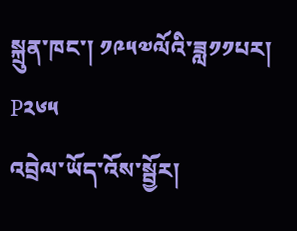སྐྲུན་ཁང་། ༡༩༥༧ལོའི་ཟླ༡༡པར། P༢༦༥
འབྲེལ་ཡོད་འོས་སྦྱོར།